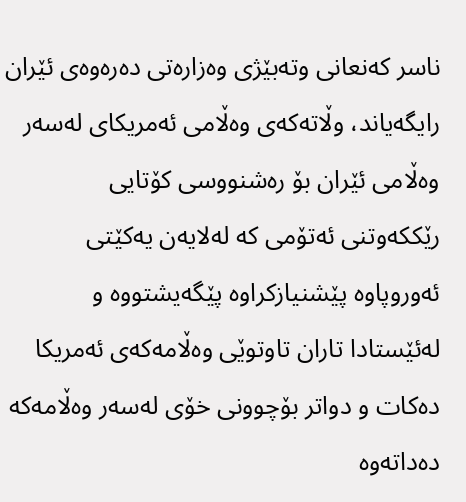ناسر کەنعانی وتەبێژی وەزارەتی دەرەوەی ئێران رایگەیاند، وڵاتەکەی وەڵامی ئەمریکای لەسەر وەڵامی ئێران بۆ رەشنووسی کۆتایی رێککەوتنی ئەتۆمی کە لەلایەن یەکێتی ئەوروپاوە پێشنیازکراوە پێگەیشتووە و لەئێستادا تاران تاوتوێی وەڵامەکەی ئەمریکا دەکات و دواتر بۆچوونی خۆی لەسەر وەڵامەکە دەداتەوە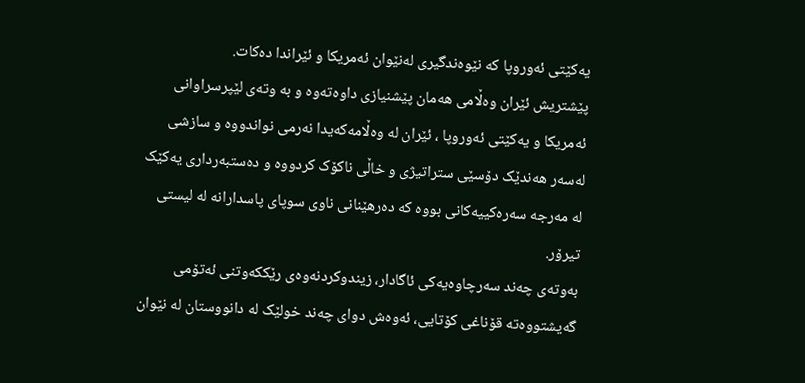یەکێتی ئەوروپا کە نێوەندگیری لەنێوان ئەمریکا و ئێراندا دەکات.
پێشتریش ئێران وەڵامی ھەمان پێشنیازی داوەتەوە و بە وتەی لێپرسراوانی ئەمریکا و یەکێتی ئەوروپا ، ئێران لە وەڵامەکەیدا نەرمی نواندووە و سازشی لەسەر ھەندێک دۆسێی ستراتیژی و خاڵی ناکۆک کردووە و دەستبەرداری یەکێک لە مەرجە سەرەکییەکانی بووە کە دەرھێنانی ناوی سوپای پاسدارانە لە لیستی تیرۆر.
بەوتەی چەند سەرچاوەیەکی ئاگادار، زیندوکردنەوەی رێککەوتنی ئەتۆمی گەیشتووەتە قۆناغی کۆتایی، ئەوەش دوای چەند خولێک لە دانووستان لە نێوان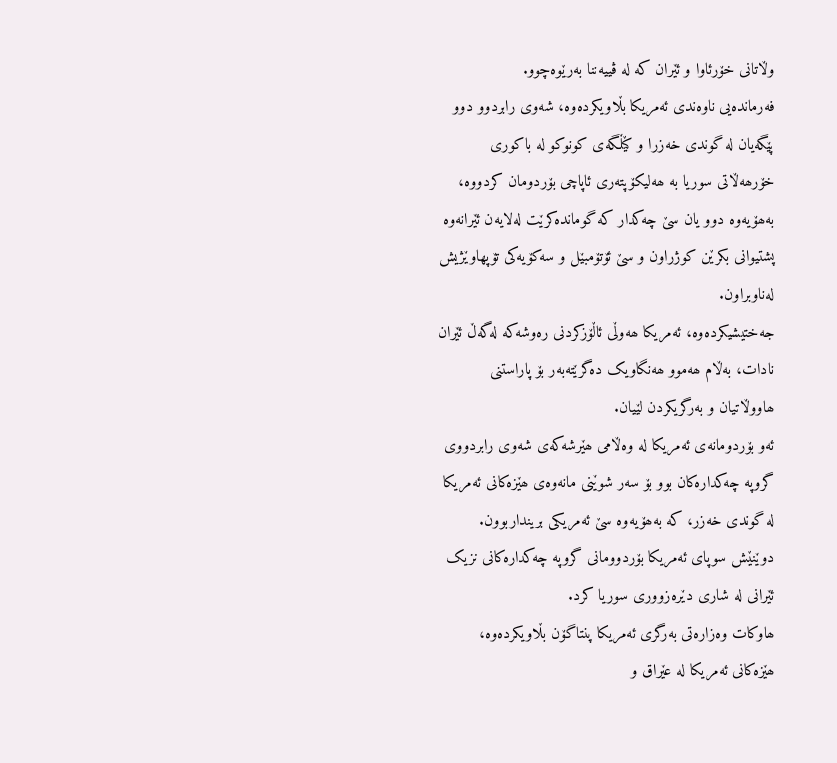وڵاتانی خۆرئاوا و ئێران کە لە ڤییەننا بەرێوەچوو.
فەرماندەیی ناوەندی ئەمریکا بڵاویکردەوە، شەوی رابردوو دوو پێگەیان لە گوندی خەزرا و کێڵگەی کونوکو لە باکوری خۆرھەڵاتی سوریا بە ھەلیکۆپتەری ئاپاچی بۆردومان کردووە، بەھۆیەوە دوو یان سێ چەکدار کە گوماندەکرێت لەلایەن ئێرانەوە پشتیوانی بکرێن کوژراون و سێ ئۆتۆمبێل و سەکۆیەکی تۆپھاوێژیش لەناوبراون.
جەختیشیکردەوە، ئەمریکا ھەوڵی ئاڵۆزکردنی رەوشەکە لەگەڵ ئێران نادات، بەڵام ھەموو ھەنگاویک دەگرێتەبەر بۆ پاراستنی ھاووڵاتیان و بەرگریکردن لێیان.
ئەو بۆردومانەی ئەمریکا لە وەڵامی ھێرشەکەی شەوی رابردووی گروپە چەکدارەکان بوو بۆ سەر شوێنی مانەوەی ھێزەکانی ئەمریکا لە گوندی خەزر، کە بەھۆیەوە سێ ئەمریکی برینداربوون.
دوێنێش سوپای ئەمریکا بۆردوومانی گروپە چەکدارەکانی نزیک ئێرانی لە شاری دێرەزووری سوریا کرد.
ھاوکات وەزارەتی بەرگری ئەمریکا پنتاگۆن بڵاویکردەوە، ھێزەکانی ئەمریکا لە عێراق و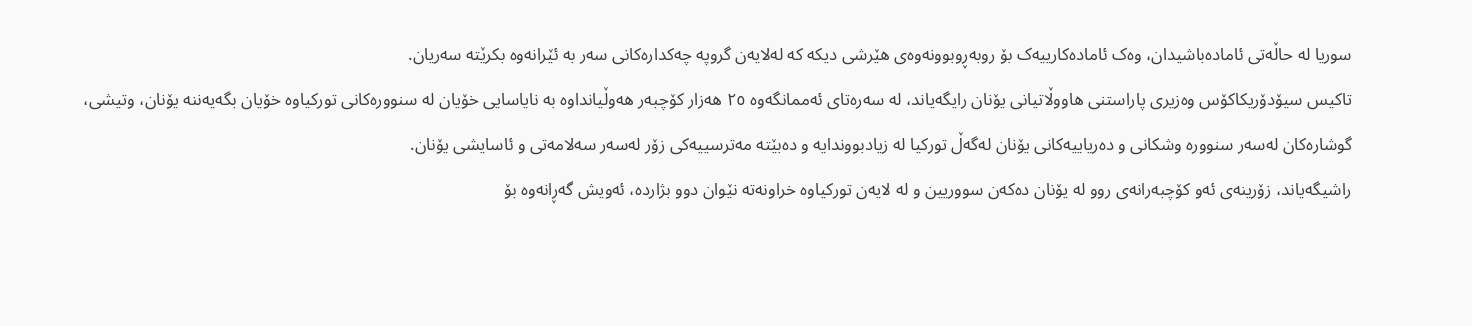سوریا لە حاڵەتی ئامادەباشیدان، وەک ئامادەکارییەک بۆ روبەڕوبوونەوەی ھێرشی دیکە کە لەلایەن گروپە چەکدارەکانی سەر بە ئێرانەوە بکرێتە سەریان.
تاکیس سیۆدۆریکاکۆس وەزیری پاراستنی ھاووڵاتیانی یۆنان رایگەیاند، لە سەرەتای ئەممانگەوە ٢٥ ھەزار کۆچبەر ھەوڵیانداوە بە نایاسایی خۆیان لە سنوورەکانی تورکیاوە خۆیان بگەیەننە یۆنان، وتیشی، گوشارەکان لەسەر سنوورە وشکانی و دەریاییەکانی یۆنان لەگەڵ تورکیا لە زیادبووندایە و دەبێتە مەترسییەکی زۆر لەسەر سەلامەتی و ئاسایشی یۆنان.
راشیگەیاند، زۆرینەی ئەو کۆچبەرانەی روو لە یۆنان دەکەن سووریین و لە لایەن تورکیاوە خراونەتە نێوان دوو بژاردە، ئەویش گەڕانەوە بۆ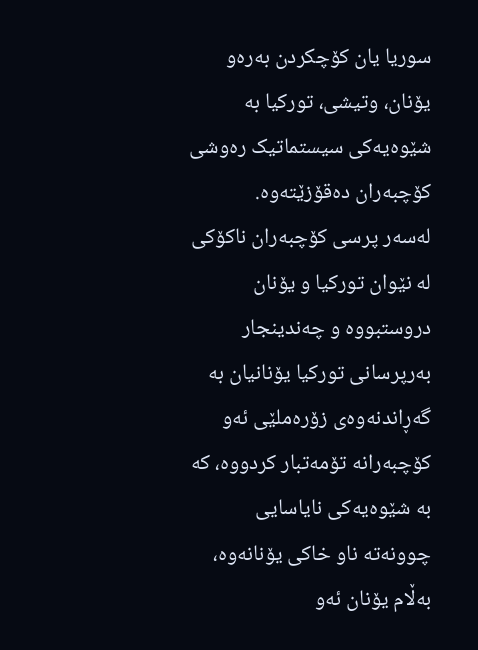سوریا یان کۆچکردن بەرەو یۆنان، وتیشی، تورکیا بە شێوەیەکی سیستماتیک رەوشی کۆچبەران دەقۆزێتەوە.
لەسەر پرسی کۆچبەران ناکۆکی لە نێوان تورکیا و یۆنان دروستبووە و چەندینجار بەرپرسانی تورکیا یۆنانیان بە گەڕاندنەوەی زۆرەملێی ئەو کۆچبەرانە تۆمەتبار کردووە، کە بە شێوەیەکی نایاسایی چوونەتە ناو خاکی یۆنانەوە، بەڵام یۆنان ئەو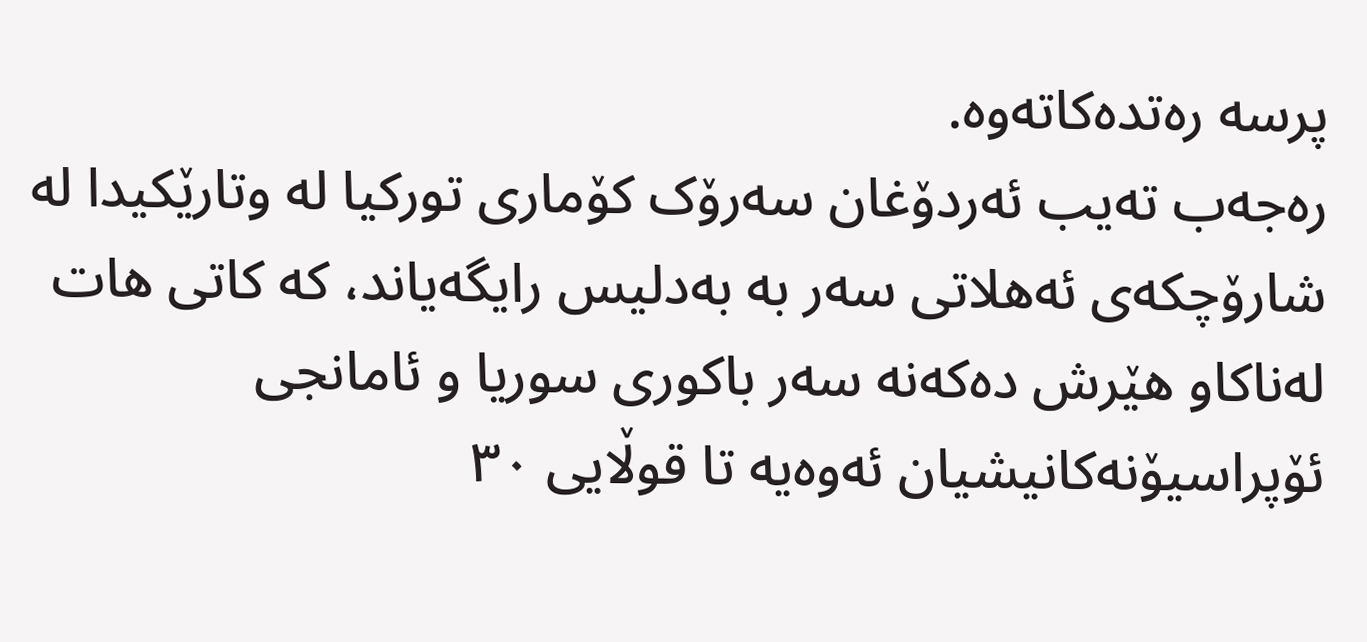پرسە رەتدەکاتەوە.
رەجەب تەیب ئەردۆغان سەرۆک کۆماری تورکیا لە وتارێکیدا لە شارۆچکەی ئەھلاتی سەر بە بەدلیس رایگەیاند، کە کاتی ھات لەناکاو ھێرش دەکەنە سەر باکوری سوریا و ئامانجی ئۆپراسیۆنەکانیشیان ئەوەیە تا قوڵایی ٣٠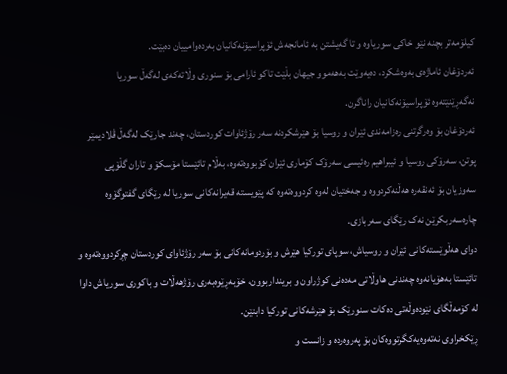کیلۆمەتر بچنە نێو خاکی سوریاوە و تا گەیشتن بە ئامانجەش ئۆپراسیۆنەکانیان بەردەوامییان دەبێت.
ئەردۆغان ئاماژەی بەوەشکرد، دەیەوێت بەھەموو جیھان بڵێت تاکو ئارامی بۆ سنوری وڵاتەکەی لەگەڵ سوریا نەگەڕێنێتەوە ئۆپراسیۆنەکانیان راناگرن.
ئەردۆغان بۆ وەرگرتنی رەزامەندی ئێران و روسیا بۆ ھێرشکردنە سەر رۆژئاوات کوردستان، چەند جارێک لەگەڵ ڤلادیمێر پوتن، سەرۆکی روسیا و ئیبراھیم رەئیسی سەرۆک کۆماری ئێران کۆبووەتەوە، بەڵام تائێستا مۆسکۆ و تاران گڵۆپی سەوزیان بۆ ئەنقەرە ھەڵنەکردووە و جەختیان لەوە کردووەتەوە کە پێویستە قەیرانەکانی سوریا لە رێگای گفتوگۆوە چارەسەربکرێن نەک رێگای سەربازی.
دوای ھەڵوێستەکانی ئێران و روسیاش، سوپای تورکیا ھێرش و بۆردومانەکانی بۆ سەر رۆژئاوای کوردستان چڕکردووەتەوە و تائێستا بەھۆیانەوە چەندنی ھاوڵاتی مەدەنی کوژراون و برینداربوون، خۆبەڕێوەبەری رۆژھەڵات و باکوری سوریاش داوا لە کۆمەڵگای نێودەوڵەتی دەکات سنورێک بۆ ھێرشەکانی تورکیا دابنێن.
ڕێکخراوی نەتەوەیەکگرتووەکان بۆ پەروەردە و زانست و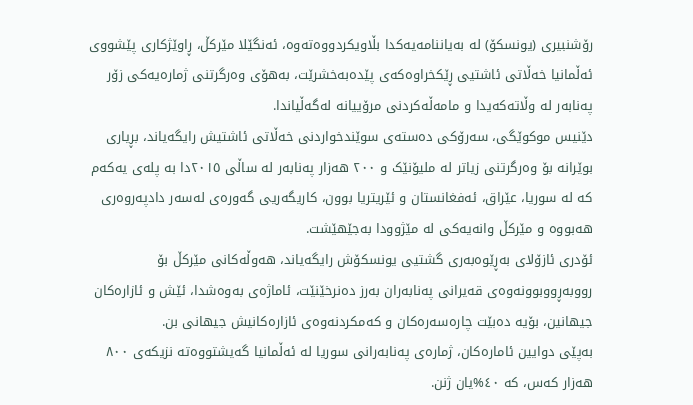رۆشنبیری (یونسکۆ) لە بەیاننامەیەکدا بڵاویکردووەتەوە، ئەنگێلا مێرکڵ، ڕاوێژکاری پێشووی ئەڵمانیا خەڵاتی ئاشتیی ڕێکخراوەکەی پێدەبەخشرێت، بەھۆی وەرگرتنی ژمارەیەکی زۆر پەنابەر لە وڵاتەکەیدا و مامەڵەکردنی مرۆییانە لەگەڵیاندا.
دێنیس موکوێگی، سەرۆکی دەستەی سوێندخواردنی خەڵاتی ئاشتیش رایگەیاند، بڕیاری بوێرانە بۆ وەرگرتنی زیاتر لە ملیۆنێک و ٢٠٠ ھەزار پەنابەر لە ساڵی ٢٠١٥دا بە پلەی یەکەم کە لە سوریا، عێراق، ئەفغانستان و ئێریتریا بوون، کاریگەریی گەورەی لەسەر دادپەروەری ھەبووە و مێرکڵ وانەیەکی لە مێژوودا بەجێھێشت.
ئۆدری ئازۆلای بەڕێوەبەری گشتیی یونسکۆش رایگەیاند، ھەوڵەکانی مێرکڵ بۆ رووبەڕووبوونەوەی قەیرانی پەنابەران بەرز دەنرخێنێت، ئاماژەی بەوەشدا، ئێش و ئازارەکان جیھانین، بۆیە دەبێت چارەسەرەکان و کەمکردنەوەی ئازارەکانیش جیھانی بن.
بەپێی دوایین ئامارەکان، ژمارەی پەنابەرانی سوریا لە ئەڵمانیا گەیشتووەتە نزیکەی ٨٠٠ ھەزار کەس، کە ٤٠%یان ژنن.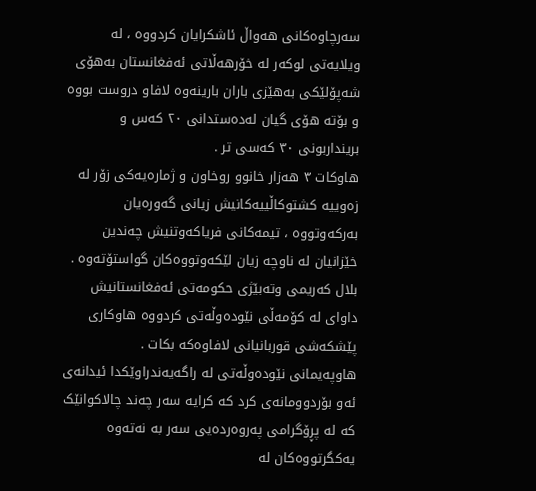سەرچاوەکانی ھەواڵ ئاشکرایان کردووە ، لە ویلایەتی لوکەر لە خۆرھەڵاتی ئەفغانستان بەھۆی شەپۆلێکی بەھێزی باران بارینەوە لافاو دروست بووە و بۆتە ھۆی گیان لەدەستدانی ٢٠ کەس و برینداربونی ٣٠ کەسی تر .
ھاوکات ٣ ھەزار خانوو روخاون و ژمارەیەکی زۆر لە زەوییە کشتوکاڵییەکانیش زیانی گەورەیان بەرکەوتووە ، تیمەکانی فریاکەوتنیش چەندین خێزانیان لە ناوچە زیان لێکەوتووەکان گواستۆتەوە .
بلال کەریمی وتەبێژی حکومەتی ئەفغانستانیش داوای لە کۆمەڵی نێودەوڵەتی کردووە ھاوکاری پێشکەشی قوربانیانی لافاوەکە بکات .
ھاوپەیمانی نێودەوڵەتی لە راگەیەندراوێکدا ئیدانەی ئەو بۆردوومانەی کرد کە کرایە سەر چەند چالاکوانێک کە لە پڕۆگرامی پەروەردەیی سەر بە نەتەوە یەکگرتووەکان لە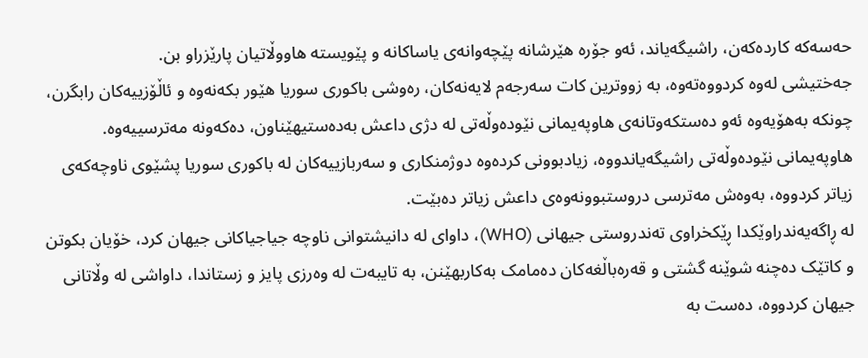حەسەکە کاردەکەن، راشیگەیاند، ئەو جۆرە ھێرشانە پێچەوانەی یاساکانە و پێویستە ھاووڵاتیان پارێزراو بن.
جەختیشی لەوە کردووەتەوە، بە زووترین کات سەرجەم لایەنەکان، رەوشی باکوری سوریا ھێور بکەنەوە و ئاڵۆزییەکان رابگرن، چونکە بەھۆیەوە ئەو دەستکەوتانەی ھاوپەیمانی نێودەوڵەتی لە دژی داعش بەدەستیھێناون، دەکەونە مەترسییەوە.
ھاوپەیمانی نێودەوڵەتی راشیگەیاندووە، زیادبوونی کردەوە دوژمنکاری و سەربازییەکان لە باکوری سوریا پشێوی ناوچەکەی زیاتر کردووە، بەوەش مەترسی دروستبوونەوەی داعش زیاتر دەبێت.
لە ڕاگەیەندراوێکدا ڕێکخراوی تەندروستی جیھانی (WHO)، داوای لە دانیشتوانی ناوچە جیاجیاکانی جیھان کرد، خۆیان بکوتن و کاتێک دەچنە شوێنە گشتی و قەرەباڵغەکان دەمامک بەکاربھێنن، بە تایبەت لە وەرزی پایز و زستاندا، داواشی لە وڵاتانی جیھان کردووە، دەست بە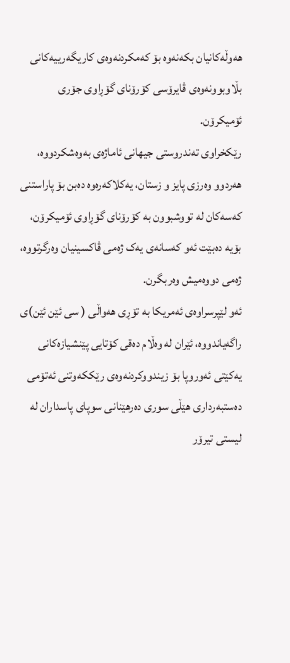ھەوڵەکانیان بکەنەوە بۆ کەمکردنەوەی کاریگەرییەکانی بڵاوبوونەوەی ڤایرۆسی کۆرۆنای گۆڕاوی جۆری ئۆمیکرۆن.
رێکخراوی تەندروستی جیھانی ئاماژەی بەوەشکردووە، ھەردوو وەرزی پایز و زستان، یەکلاکەرەوە دەبن بۆ پاراستنی کەسەکان لە تووشبوون بە کۆرۆنای گۆڕاوی ئۆمیکرۆن، بۆیە دەبێت ئەو کەسانەی یەک ژەمی ڤاکسینیان وەرگرتووە، ژەمی دووەمیش وەربگرن.
ئەو لێپرسراوەی ئەمریکا بە تۆڕی ھەواڵی ( سی ئێن ئێن)ی راگەیاندووە، ئێران لە وەڵام دەقی کۆتایی پێنشیازەکانی یەکێتی ئەوروپا بۆ زیندووکردنەوەی رێککەوتنی ئەتۆمی دەستبەرداری ھێڵی سوری دەرھێنانی سوپای پاسداران لە لیستی تیرۆر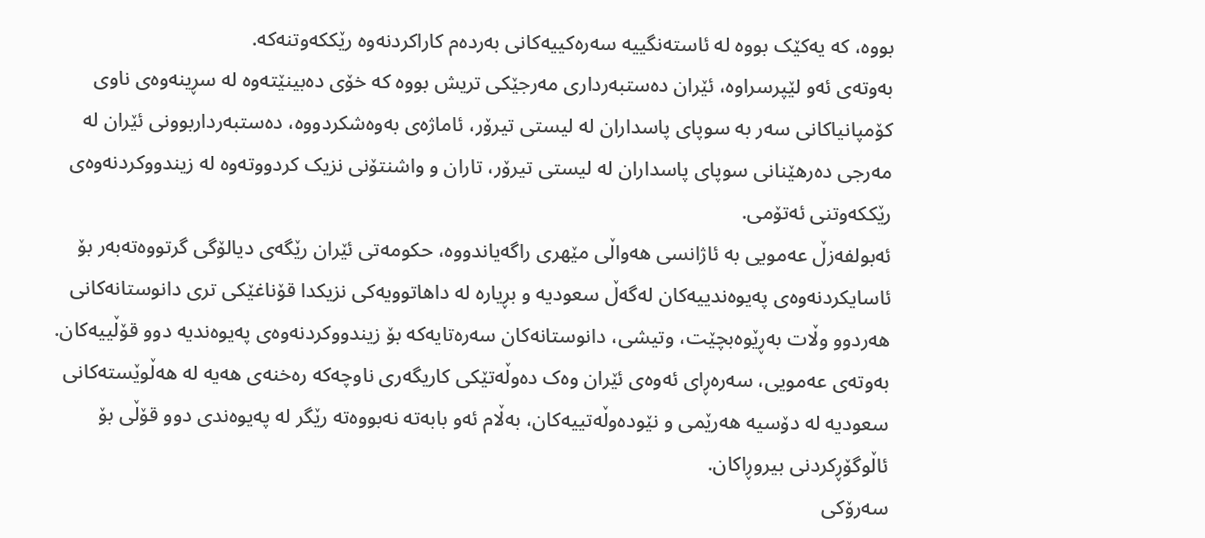بووە، کە یەکێک بووە لە ئاستەنگییە سەرەکییەکانی بەردەم کاراکردنەوە رێککەوتنەکە.
بەوتەی ئەو لێپرسراوە، ئێران دەستبەرداری مەرجێکی تریش بووە کە خۆی دەبینێتەوە لە سڕینەوەی ناوی کۆمپانیاکانی سەر بە سوپای پاسداران لە لیستی تیرۆر، ئاماژەی بەوەشکردووە، دەستبەرداربوونی ئێران لە مەرجی دەرھێنانی سوپای پاسداران لە لیستی تیرۆر، تاران و واشنتۆنی نزیک کردووتەوە لە زیندووکردنەوەی رێککەوتنی ئەتۆمی.
ئەبولفەزڵ عەمویی بە ئاژانسی ھەواڵی مێھری راگەیاندووە، حکومەتی ئێران رێگەی دیالۆگی گرتووەتەبەر بۆ ئاسایکردنەوەی پەیوەندییەکان لەگەڵ سعودیە و بڕیارە لە داھاتوویەکی نزیکدا قۆناغێکی تری دانوستانەکانی ھەردوو وڵات بەڕێوەبچێت، وتیشی، دانوستانەکان سەرەتایەکە بۆ زیندووکردنەوەی پەیوەندیە دوو قۆڵییەکان.
بەوتەی عەمویی، سەرەڕای ئەوەی ئێران وەک دەوڵەتێکی کاریگەری ناوچەکە رەخنەی ھەیە لە ھەڵوێستەکانی سعودیە لە دۆسیە ھەرێمی و نێودەوڵەتییەکان، بەڵام ئەو بابەتە نەبووەتە رێگر لە پەیوەندی دوو قۆڵی بۆ ئاڵوگۆڕکردنی بیروڕاکان.
سەرۆکی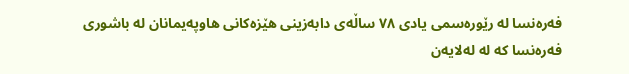فەرەنسا لە رێورەسمی یادی ٧٨ ساڵەی دابەزینی ھێزەکانی ھاوپەیمانان لە باشوری فەرەنسا کە لە لەلایەن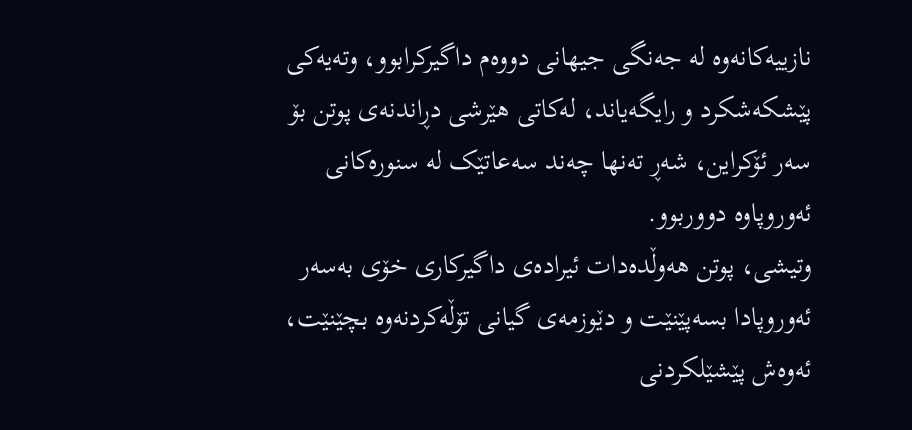نازییەکانەوە لە جەنگی جیھانی دووەم داگیرکرابوو، وتەیەکی پێشکەشکرد و رایگەیاند، لەکاتی ھێرشی دڕاندنەی پوتن بۆ سەر ئۆکراین، شەڕ تەنھا چەند سەعاتێک لە سنورەکانی ئەوروپاوە دووربوو.
وتیشی، پوتن ھەوڵدەدات ئیرادەی داگیرکاری خۆی بەسەر ئەوروپادا بسەپێنێت و دێوزمەی گیانی تۆڵەکردنەوە بچێنێت، ئەوەش پێشێلکردنی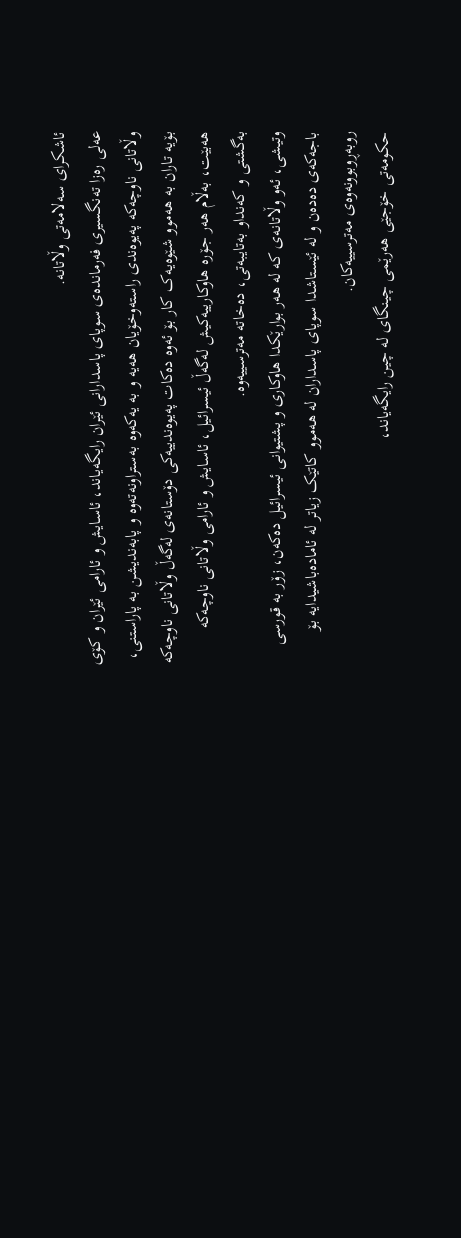ئاشکرای سەلامەتی وڵاتانە.
عەلی رەزا تەنگسیری فەرماندەی سوپای پاسدارانی ئێران رایگەیاند، ئاسایش و ئارامی ئێران و کۆی وڵاتانی ناوچەکە پەیوەندی راستەوخۆیان ھەیە و بە یەکەوە بەستراونەتەوە و پابەندیشن بە پاراستنی، بۆیە تاران بە ھەموو شێوەیەک کار بۆ ئەوە دەکات پەیوەندییەکی دۆستانەی لەگەڵ وڵاتانی ناوچەکە ھەبێت، بەڵام ھەر جۆرە ھاوکارییەکیش لەگەڵ ئیسرائیل، ئاسایش و ئارامی وڵاتانی ناوچەکە بەگشتی و کەنداو بەتایبەتی، دەخاتە مەترسییەوە.
وتیشی، ئەو وڵاتانەی کە لە ھەر بوارێکدا ھاوکاری و پشتیوانی ئیسرائیل دەکەن، زۆر بە قورسی باجەکەی دەدەن و لە ئێستاشدا سوپای پاسداران لە ھەموو کاتێک زیاتر لە ئامادەباشیدایە بۆ روبەڕوبوونەوەی مەترسییەکان.
حکومەتی خۆجێی ھەرێمی چینگای لە چین رایگەیاند،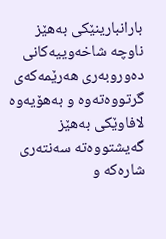بارانبارینێکی بەھێز ناوچە شاخەوییەکانی دەوروبەری ھەرێمەکەی گرتووەتەوە و بەھۆیەوە لافاوێکی بەھێز گەیشتووەتە سەنتەری شارەکە و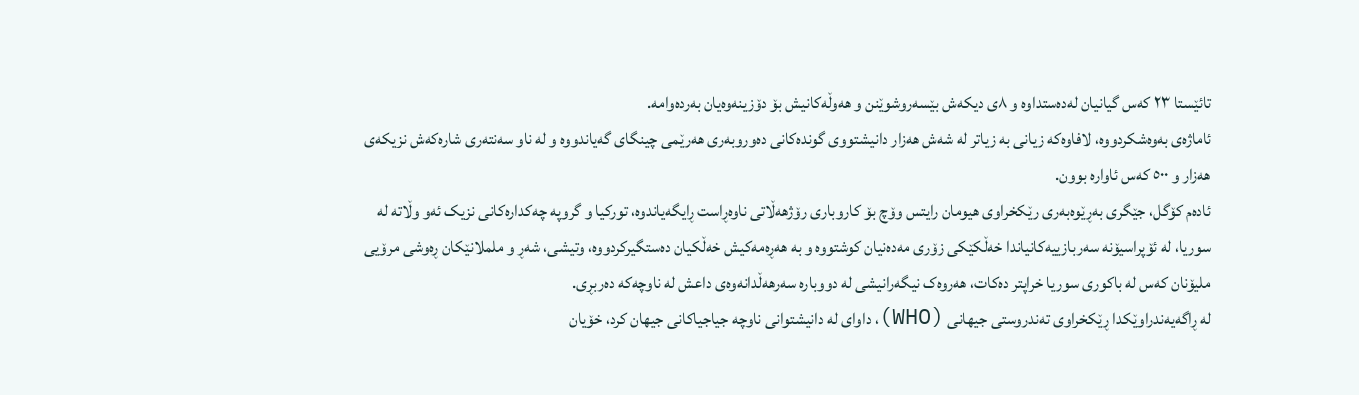تائێستا ٢٣ کەس گیانیان لەدەستداوە و ٨ی دیکەش بێسەروشوێنن و ھەوڵەکانیش بۆ دۆزینەوەیان بەردەوامە.
ئاماژەی بەوەشکردووە، لافاوەکە زیانی بە زیاتر لە شەش ھەزار دانیشتووی گوندەکانی دەوروبەری ھەرێمی چینگای گەیاندووە و لە ناو سەنتەری شارەکەش نزیکەی ھەزار و ٥٠٠ کەس ئاوارە بوون.
ئادەم کۆگل، جێگری بەڕێوەبەری رێکخراوی ھیومان رایتس وۆچ بۆ کاروباری رۆژھەڵاتی ناوەڕاست ڕایگەیاندوە، تورکیا و گروپە چەکدارەکانی نزیک ئەو وڵاتە لە سوریا، لە ئۆپراسیۆنە سەربازییەکانیاندا خەڵکێکی زۆری مەدەنیان کوشتووە و بە ھەڕەمەکیش خەڵکیان دەستگیرکردووە، وتیشی، شەڕ و ململانێکان ڕەوشی مرۆیی ملیۆنان کەس لە باکوری سوریا خراپتر دەکات، ھەروەک نیگەرانیشی لە دووبارە سەرھەڵدانەوەی داعش لە ناوچەکە دەربڕی.
لە ڕاگەیەندراوێکدا ڕێکخراوی تەندروستی جیھانی (WHO)، داوای لە دانیشتوانی ناوچە جیاجیاکانی جیھان کرد، خۆیان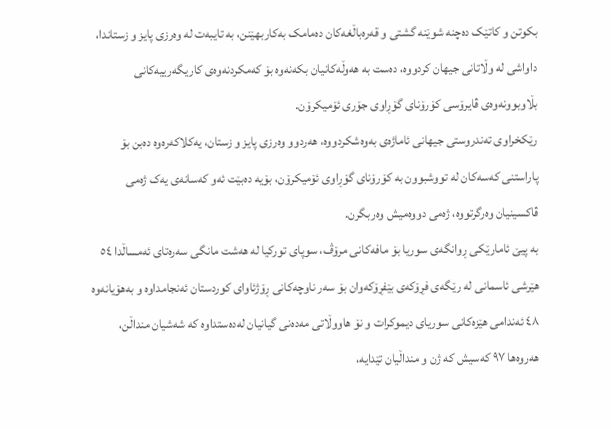بکوتن و کاتێک دەچنە شوێنە گشتی و قەرەباڵغەکان دەمامک بەکاربھێنن، بە تایبەت لە وەرزی پایز و زستاندا، داواشی لە وڵاتانی جیھان کردووە، دەست بە ھەوڵەکانیان بکەنەوە بۆ کەمکردنەوەی کاریگەرییەکانی بڵاوبوونەوەی ڤایرۆسی کۆرۆنای گۆڕاوی جۆری ئۆمیکرۆن.
رێکخراوی تەندروستی جیھانی ئاماژەی بەوەشکردووە، ھەردوو وەرزی پایز و زستان، یەکلاکەرەوە دەبن بۆ پاراستنی کەسەکان لە تووشبوون بە کۆرۆنای گۆڕاوی ئۆمیکرۆن، بۆیە دەبێت ئەو کەسانەی یەک ژەمی ڤاکسینیان وەرگرتووە، ژەمی دووەمیش وەربگرن.
بە پیێ ئامارێکی ڕوانگەی سوریا بۆ مافەکانی مرۆڤ، سوپای تورکیا لە ھەشت مانگی سەرەتای ئەمساڵدا ٥٤ ھێرشی ئاسمانی لە رێگەی فڕۆکەی بێفڕۆکەوان بۆ سەر ناوچەکانی ڕۆژئاوای کوردستان ئەنجامداوە و بەھۆیانەوە ٤٨ ئەندامی ھێزەکانی سوریای دیموکرات و نۆ ھاووڵاتی مەدەنی گیانیان لەدەستداوە کە شەشیان منداڵن، ھەروەھا ٩٧ کەسیش کە ژن و منداڵیان تێدایە،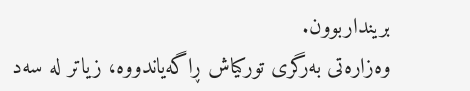برینداربوون.
وەزارەتی بەرگری تورکیاش ڕاگەیاندووە، زیاتر لە سەد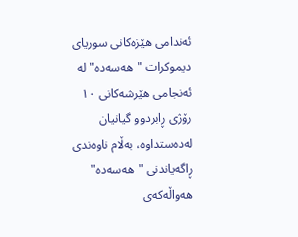ئەندامی ھێزەکانی سوریای دیموکرات "ھەسەدە" لە ئەنجامی ھێرشەکانی ١٠ رۆژی ڕابردوو گیانیان لەدەستداوە، بەڵام ناوەندی ڕاگەیاندنی "ھەسەدە" ھەواڵەکەی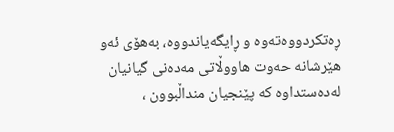ڕەتکردووەتەوە و ڕایگەیاندووە، بەھۆی ئەو ھێرشانە حەوت ھاووڵاتی مەدەنی گیانیان لەدەستداوە کە پێنجیان منداڵبوون ،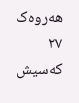ھەروەک ٢٧ کەسیش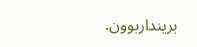برینداربوون.